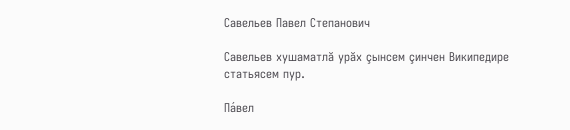Савельев Павел Степанович

Савельев хушаматлă урăх çынсем çинчен Википедире статьясем пур.

Па́вел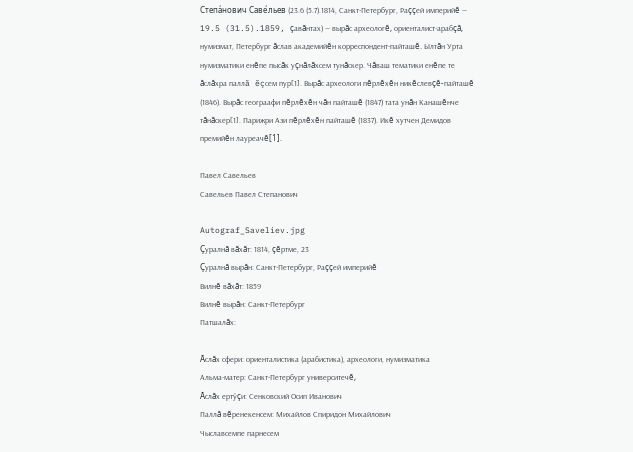Степа́нович Саве́льев (23.6 (5.7).1814, Санкт-Петербург, Раççей империйĕ — 19.5 (31.5).1859, çавăнтах) — вырăс археологĕ, ориенталист-арабçă, нумизмат, Петербург ăслав академийĕн корреспондент-пайташĕ. Ылтăн Урта нумизматики енĕпе пысăк уçнăлăхсем тунăскер. Чăваш тематики енĕпе те ăслăхра паллă ĕçсем пур[1]. Вырăс археологи пĕрлĕхĕн никĕслевçĕ-пайташĕ (1846). Вырăс геограафи пĕрлĕхĕн чăн пайташĕ (1847) тата унăн Канашĕнче тăнăскер[1]. Парижри Ази пĕрлĕхĕн пайташĕ (1837). Икĕ хутчен Демидов премийĕн лауреачĕ[1].

Павел Савельев
Савельев Павел Степанович

Autograf_Saveliev.jpg
Çуралнă вăхăт: 1814, çĕртме, 23
Çуралнă вырăн: Санкт-Петербург, Раççей империйĕ
Вилнĕ вăхăт: 1859
Вилнĕ вырăн: Санкт-Петербург
Патшалăх:

Ăслăх сфери: ориенталистика (арабистика), археологи, нумизматика
Альма-матер: Санкт-Петербург университечĕ,
Ăслăх ертӳçи: Сенковский Осип Иванович
Паллă вĕренекенсем: Михайлов Спиридон Михайлович
Чыславсемпе парнесем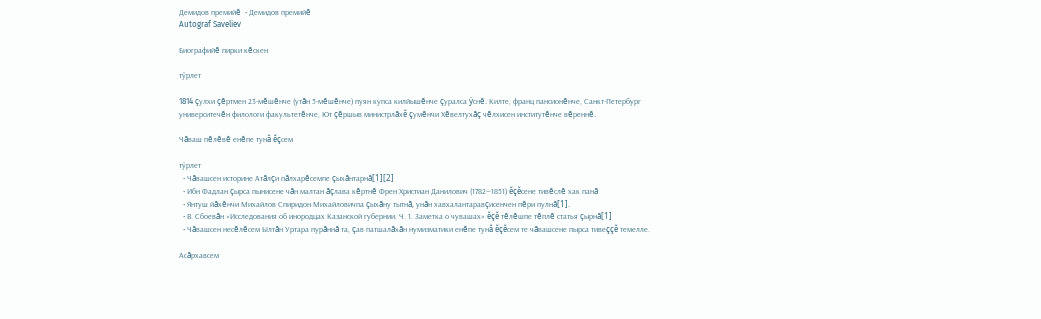Демидов премийĕ  • Демидов премийĕ
Autograf Saveliev

Биографийĕ пирки кĕскен

тӳрлет

1814 çулхи çĕртмен 23-мĕшĕнче (утăн 5-мĕшĕнче) пуян купса килйышĕнче çуралса ÿснĕ. Килте, франц пансионĕнче, Санкт-Петербург университечĕн филологи факультетĕнче, Ют çĕршыв министрлăхĕ çумĕнчи Хĕвелтухăç чĕлхисен институтĕнче вĕреннĕ.

Чăваш пĕлĕвĕ енĕпе тунă ĕçсем

тӳрлет
  • Чăвашсен историне Атăлçи пăлхарĕсемпе çыхăнтарнă[1][2]
  • Ибн Фадлан çырса пынисене чăн малтан ăçлава кĕртнĕ Френ Христиан Данилович (1782—1851) ĕçĕсене тивĕслĕ хак панă
  • Янтуш йăхĕнчи Михайлов Спиридон Михайловичпа çыхăну тытнă, унăн хавхалантаравçисенчен пĕри пулнă[1].
  • В. Сбоевăн «Исследования об инородцах Казанской губернии. Ч. 1. Заметка о чувашах» ĕçĕ тĕлĕшпе тĕплĕ статья çырнă[1]
  • Чăвашсен несĕлĕсем Ылтăн Уртара пурăннă та, çав патшалăхăн нумизматики енĕпе тунă ĕçĕсем те чăвашсене пырса тивеççĕ темелле.

Асăрхавсем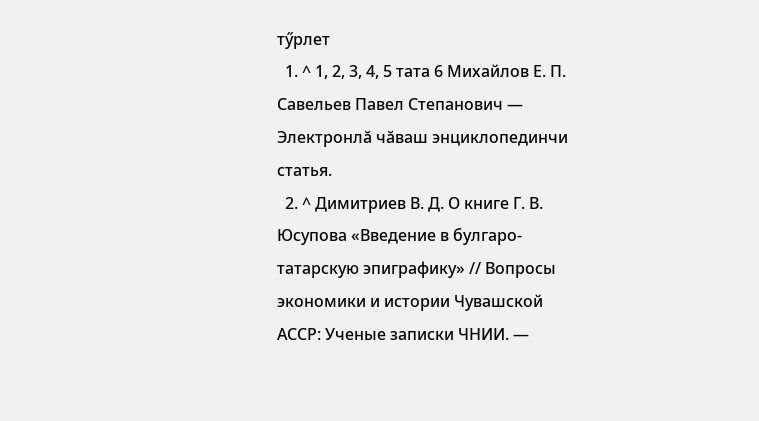тӳрлет
  1. ^ 1, 2, 3, 4, 5 тата 6 Михайлов Е. П. Савельев Павел Степанович — Электронлă чăваш энциклопединчи статья.
  2. ^ Димитриев В. Д. О книге Г. В. Юсупова «Введение в булгаро-татарскую эпиграфику» // Вопросы экономики и истории Чувашской АССР: Ученые записки ЧНИИ. —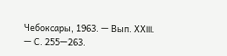Чебоксары, 1963. — Вып. ХХIII. — С. 255—263.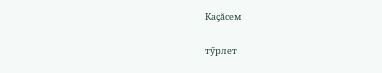Каçăсем

тӳрлет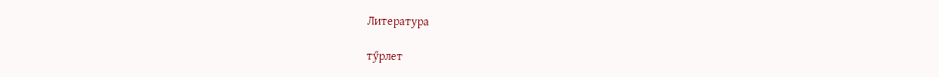Литература

тӳрлет